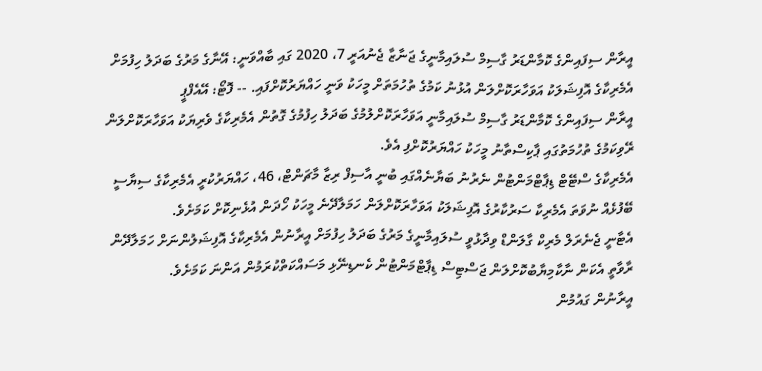އީރާން ސިފައިންގެ ކޮމާންޑަރު ގާސިމް ސުލައިމާނީގެ ޖަނާޒާ ޖެނުއަރީ 7، 2020 ގައި ބާއްވަނީ: އޭނާގެ މަރުގެ ބަދަލު ހިފުމަށް އެމެރިކާގެ އޮފިޝަލަކު އަވަހާރަކޮށްލަން އުޅުނު ކަމުގެ ތުހުމަތަށް މީހަކު ވަނީ ހައްޔަރުކޮށްފައި. -- ފޮޓޯ: އޭއެފްޕީ
އީރާން ސިފައިންގެ ކޮމާންޑަރު ގާސިމް ސުލައިމާނީ އަވަހާރަކޮށްލުމުގެ ބަދަލު ހިފުމުގެ ގޮތުން އެމެރިކާގެ ވެރިޔަކު އަވަހާރަކޮށްލަން ރޭވިކަމުގެ ތުހުމަތުގައި ޕާކިސްތާނު މީހަކު ހައްޔަރުކޮށްފި އެވެ.
އެމެރިކާގެ ސްޓޭޓް ޑިޕާޓްމަންޓުން ނެރުނު ބަޔާނެއްގައި ބުނީ އާސިފް ރިޒާ މާޗަންޓް، 46، ހައްޔަރުކުރީ އެމެރިކާގެ ސިޔާސީ ބޭފުޅެއް ނުވަތަ އެމެރިކާ ސަރުކާރުގެ އޮފިޝަލަކު އަވަހާރަކޮށްލަން ހަމަލާދޭނެ މީހަކު ހޯދަން އުޅެނިކޮށް ކަމަށެވެ.
އެޓާނީ ޖެނެރަލް މެރިކް ގާލަންޑް ވިދާޅުވީ ސުލައިމާނީގެ މަރުގެ ބަދަލު ހިފުމަށް އީރާނުން އެމެރިކާގެ އޮފިޝަލުންނަށް ހަމަލާދޭން ރާވާތީ އެކަން ނާކާމިޔާބުކޮށްލަން ޖަސްޓިސް ޑިޕާޓްމަންޓުން ކެނޑިނޭޅި މަސައްކަތްކުރަމުން އަންނަ ކަމަށެވެ.
އީރާނުން ގައުމުން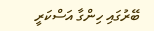ބޭރުގައި ހިންގާ އަސްކަރީ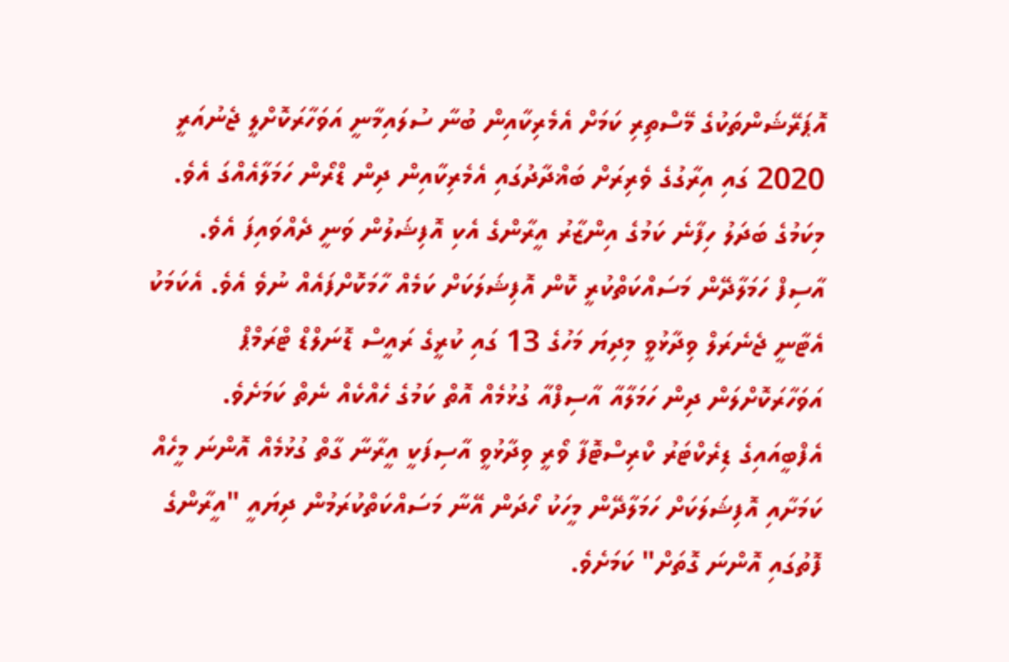އޮޕަރޭޝަންތަކުގެ މޭސްތިރި ކަމަށް އެމެރިކާއިން ބުނާ ސުލައިމާނީ އަވަހާރަކޮށްލީ ޖެނުއަރީ 2020 ގައި އިރާގުގެ ވެރިރަށް ބަޣްދާދުގައި އެމެރިކާއިން ދިން ޑްރޯން ހަމަލާއެއްގަ އެވެ. މިކަމުގެ ބަދަލު ހިފާނެ ކަމުގެ އިންޒާރު އީރާންގެ އެކި އޮފިޝަލުން ވަނީ ދެއްވައިފަ އެވެ.
އާސިފް ހަމަލާދޭން މަސައްކަތްކުރީ ކޮން އޮފިޝަލަކަށް ކަމެއް ހާމަކޮށްފައެއް ނުވެ އެވެ. އެކަމަކު އެޓާނީ ޖެނެރަލް ވިދާޅުވީ މިދިޔަ މަހުގެ 13 ގައި ކުރީގެ ރައީސް ޑޮނަލްޑް ޓްރަމްޕް އަވަހާރަކޮށްލަން ދިން ހަމަލާއާ އާސިފްއާ ގުޅުމެއް އޮތް ކަމުގެ ހެއްކެއް ނެތް ކަމަށެވެ.
އެފްބީއައިގެ ޑިރެކްޓަރު ކްރިސްޓޮފާ ވޯރީ ވިދާޅުވީ އާސިފަކީ އީރާނާ ގާތް ގުޅުމެއް އޮންނަ މީހެއް ކަމަށާއި އޮފިޝަލަކަށް ހަމަލާދޭން މީހަކު ހޯދަން އޭނާ މަސައްކަތްކުރަމުން ދިޔައީ "އީރާންގެ ފޮތުގައި އޮންނަ ގޮތަށް" ކަމަށެވެ.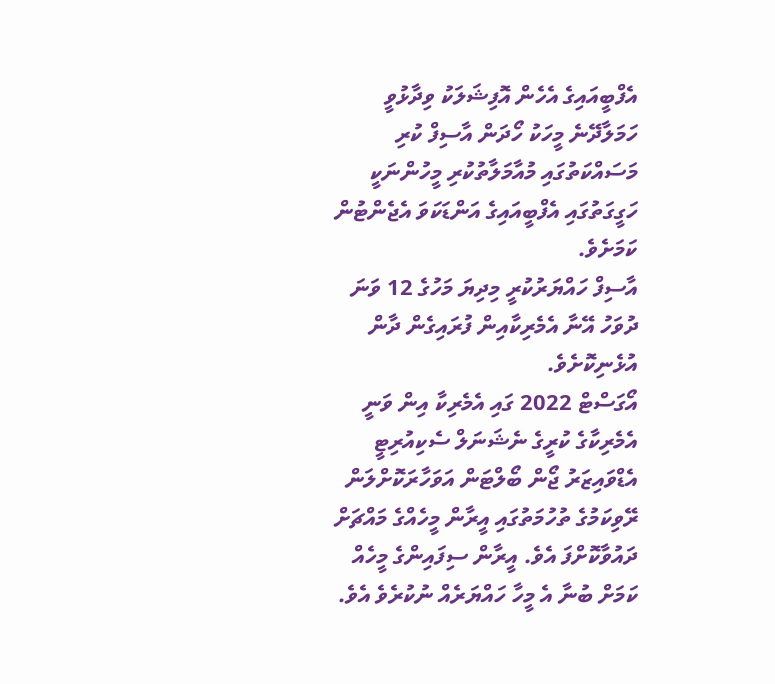އެފްބީއައިގެ އެހެން އޮފިޝަލަކު ވިދާޅުވީ ހަމަލާދޭނެ މީހަކު ހޯދަން އާސިފް ކުރި މަސައްކަތުގައި މުއާމަލާތުކުރި މީހުންނަކީ ހަގީގަތުގައި އެފްބީއައިގެ އަންޑަކަވަ އެޖެންޓުން ކަމަށެވެ.
އާސިފް ހައްޔަރުކުރީ މިދިޔަ މަހުގެ 12 ވަނަ ދުވަހު އޭނާ އެމެރިކާއިން ފުރައިގެން ދާން އުޅެނިކޮށެވެ.
އޯގަސްޓް 2022 ގައި އެމެރިކާ އިން ވަނީ އެމެރިކާގެ ކުރީގެ ނެޝަނަލް ސެކިއުރިޓީ އެޑްވައިޒަރު ޖޯން ބޯލްޓަން އަވަހާރަކޮށްލަން ރޭވިކަމުގެ ތުހުމަތުގައި އީރާން މީހެއްގެ މައްޗަށް ދައުވާކޮށްފަ އެވެ. އީރާން ސިފައިންގެ މީހެއް ކަމަށް ބުނާ އެ މީހާ ހައްޔަރެއް ނުކުރެވެ އެވެ.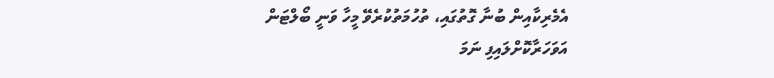އެމެރިކާއިން ބުނާ ގޮތުގައި، ތުހުމަތުކުރެވޭ މީހާ ވަނީ ބޯލްޓަން އަވަހަރާކޮށްލައިފި ނަމަ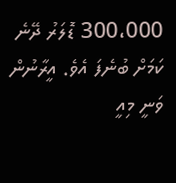300،000 ޑޮލަރު ދޭނެ ކަމަށް ބުނެފަ އެވެ. އީރާނުން ވަނީ މިއީ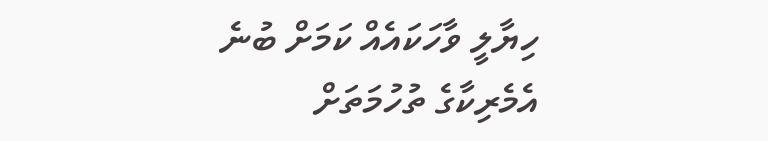ހިޔާލީ ވާހަކައެއް ކަމަށް ބުނެ އެމެރިކާގެ ތުހުމަތަށް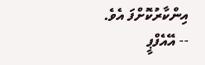އިންކާރުކޮށްފަ އެވެ. -- އޭއެފްޕީ